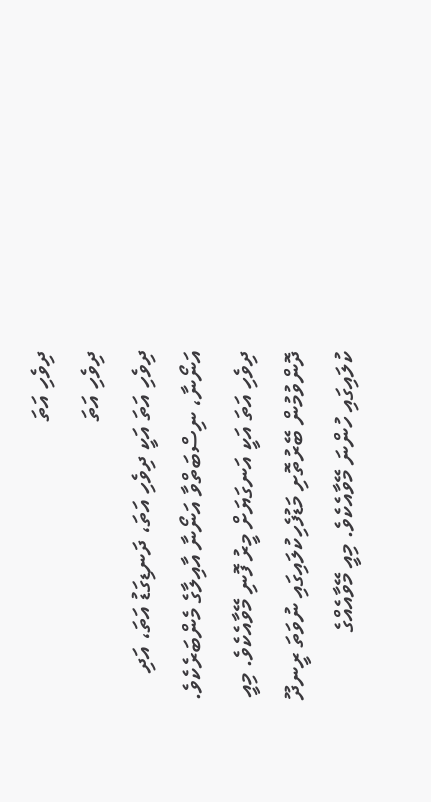ދިވެހި އަތަ
ދިވެހި އަތަ
ދިވެހި އަތަ އަކީ ދިވެހި އަތަ، ދަނޑިގަޑު އަތަ، އަދި އަނޯނާ، ނިސްބަތްވާ އަނޯނާ އާއިލާގެ މެންބަރެކެވެ. ދިވެހި އަތަ އަކީ އަނގަޔަށް މީރު ފޮނި މޭވާއެކެވެ. މިއީ ދޮންވުމުން ބޭރުތޮށި މަޑުފެހިކުލައިގައި ނުވަތަ ރީނދޫ ކުލައިގައި ހުންނަ މޭވާއެކެވެ. މިއީ މޭވާއެއްގެ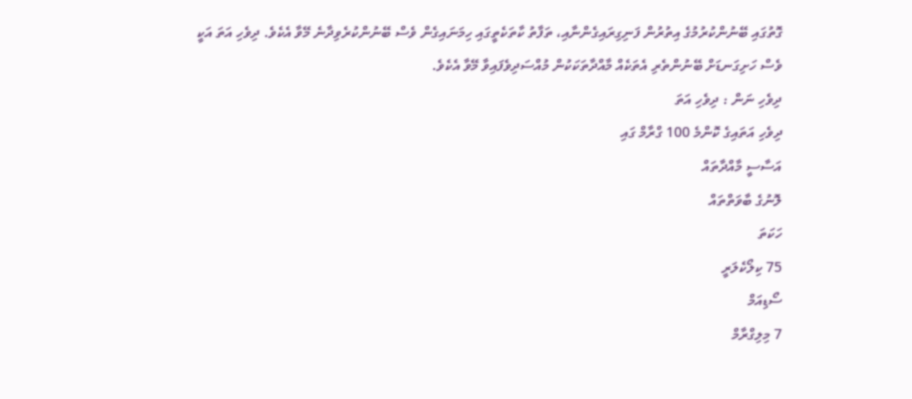ގޮތުގައި ބޭނުންކުރުމުގެ އިތުރުން ފަނިގިރައިގެންނާއި، ތަފާތު ކާތަކެތީގައި ހިމަނައިގެން ވެސް ބޭނުންކުރެވިދާނެ މޭވާ އެކެވެ. ދިވެހި އަތަ އަކީ ވެސް ހަށިގަނޑަށް ބޭނުންތެރި އެތަކެއް މާއްދާތަކަކުން މުއްސަދިވެފައިވާ މޭވާ އެކެވެ.
ދިވެހި ނަން : ދިވެހި އަތަ
ދިވެހި އަތައިގެ ކޮންމެ 100 ގްރާމް ގައި
އަސާސީ މާއްދާތައް
ލޮނުގެ ބާވަތްތައް
ހަކަތަ
75 ކިލޯކެލަރީ
ސޯޑިއަމް
7 މިލިގްރާމް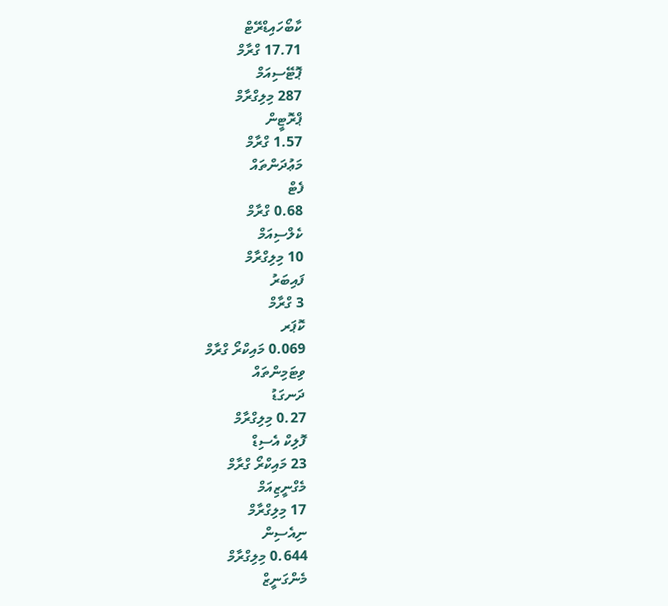ކާބޯހައިޑްރޭޓް
17.71 ގްރާމް
ޕޮޓޭސިއަމް
287 މިލިގްރާމް
ޕްރޮޓީން
1.57 ގްރާމް
މަޢުދަންތައް
ފެޓް
0.68 ގްރާމް
ކެލްސިއަމް
10 މިލިގްރާމް
ފައިބަރު
3 ގްރާމް
ކޮޕަރ
0.069 މައިކްރޯ ގްރާމް
ވިޓަމިންތައް
ދަނގަޑު
0.27 މިލިގްރާމް
ފޮލިކް އެސިޑް
23 މައިކްރޯ ގްރާމް
މެގްނީޒިއަމް
17 މިލިގްރާމް
ނިއެސިން
0.644 މިލިގްރާމް
މެންގަނީޒް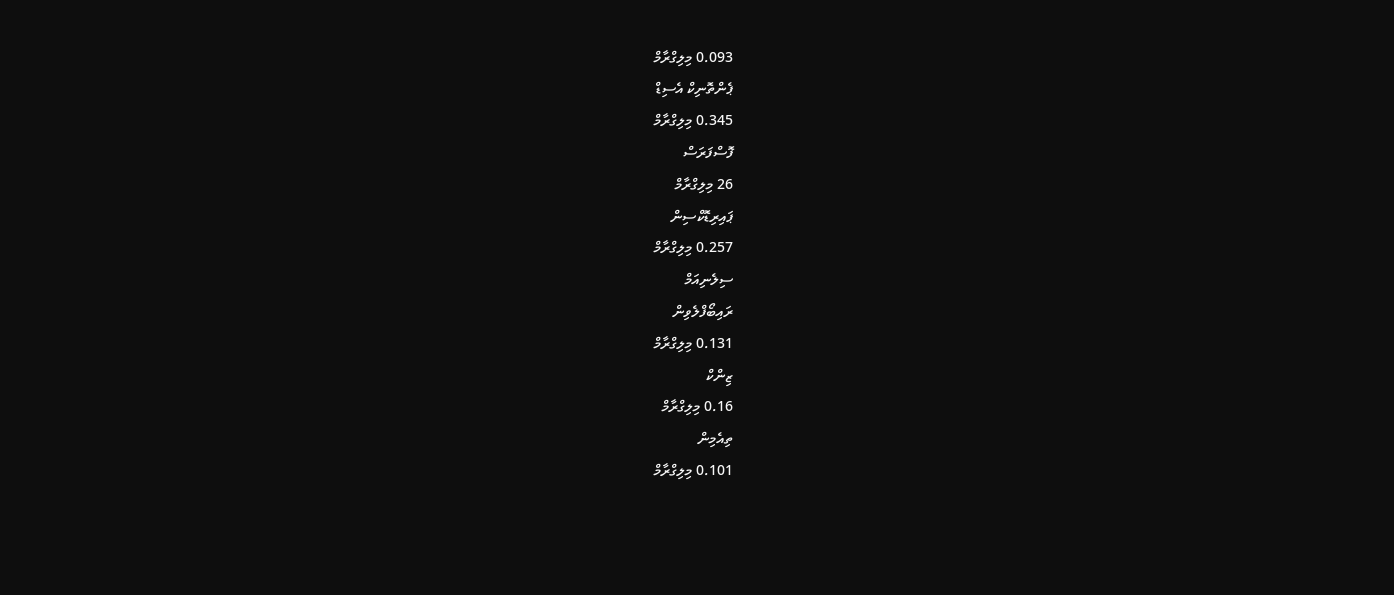0.093 މިލިގްރާމް
ޕެންތޮނިކް އެސިޑް
0.345 މިލިގްރާމް
ފޮސްފަރަސް
26 މިލިގްރާމް
ޕައިރިޑޮކްސިން
0.257 މިލިގްރާމް
ސިލެނިއަމް
ރައިބޯފްލެވިން
0.131 މިލިގްރާމް
ޒިންކް
0.16 މިލިގްރާމް
ތިއެމިން
0.101 މިލިގްރާމް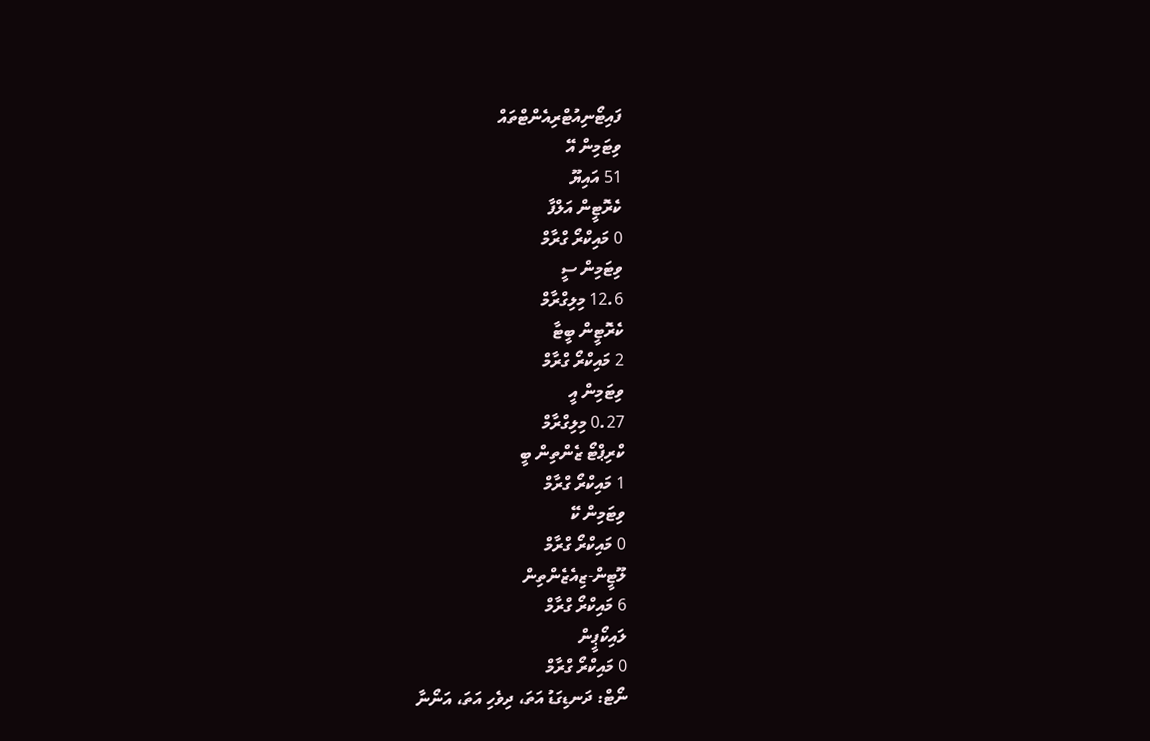ފައިޓޯނިއުޓްރިއެންޓްތައް
ވިޓަމިން އޭ
51 އައިޔޫ
ކެރޮޓީން އަލްފާ
0 މައިކްރޯ ގްރާމް
ވިޓަމިން ސީ
12.6 މިލިގްރާމް
ކެރޮޓީން ބީޓާ
2 މައިކްރޯ ގްރާމް
ވިޓަމިން އީ
0.27 މިލިގްރާމް
ކްރިޕްޓޯ ޒެންތިން ބީ
1 މައިކްރޯ ގްރާމް
ވިޓަމިން ކޭ
0 މައިކްރޯ ގްރާމް
ލޫޓީން-ޒިއެޒެންތިން
6 މައިކްރޯ ގްރާމް
ލައިކޯޕީން
0 މައިކްރޯ ގްރާމް
ނޯޓް: ދަނޑިގަޑު އަތަ، ދިވެހި އަތަ، އަނޯނާ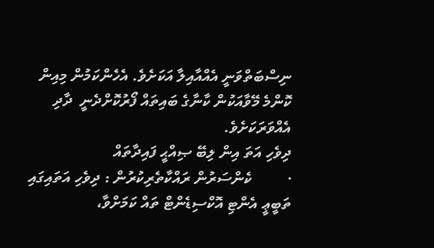ނިސްބަތްވަނީ އެއްއާއިލާ އަކަށެވެ. އެހެންކަމުން މިއިން ކޮންމެ މޭވާއަކުން ކާނާގެ ބައިތައް ފޯރުކޮށްދެނީ  ދާދި އެއްވަރަކަށެވެ.
ދިވެހި އަތަ އިން ލިބޭ ޞިއްޙީ ފައިދާތައް
·         ކެންސަރުން ރައްކާތެރިކުރުން : ދިވެހި އަތައިގައި ތަބީޢީ އެންޓި އޮކްސިޑެންޓް ތައް ކަމަށްވާ،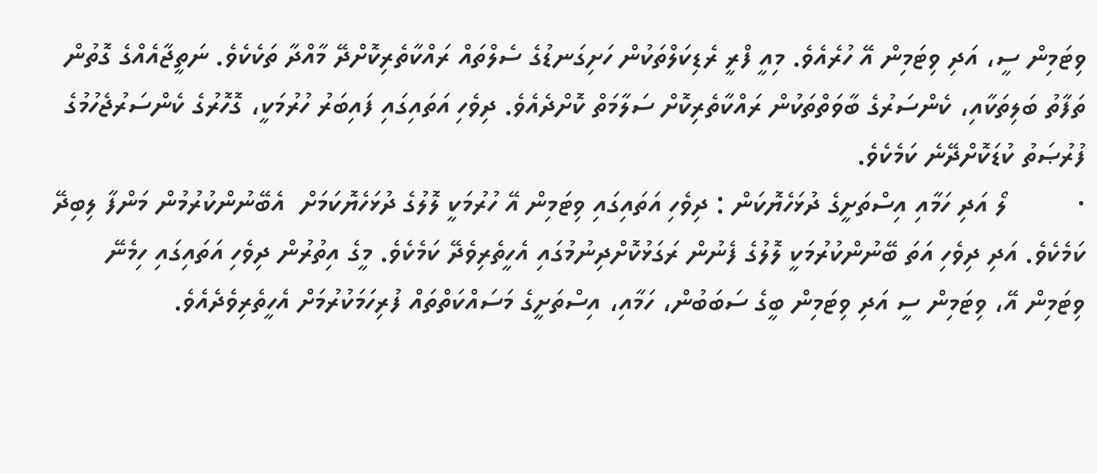ވިޓަމިން ސީ، އަދި ވިޓަމިން އޭ ހުރެއެވެ. މިއީ ފްރީ ރެޑިކަލްތަކުން ހަށިގަނޑުގެ ސެލްތައް ރައްކާތެރިކޮށްދޭ މާއްދާ ތަކެކެވެ. ނަތީޖާއެއްގެ ގޮތުން ތަފާތު ބަލިތަކާއި، ކެންސަރުގެ ބާވަތްތަކުން ރައްކާތެރިކޮށް ސަލާމަތް ކޮށްދެއެވެ. ދިވެހި އަތައިގައި ފައިބަރު ހުރުމަކީ، ގޮހޮރުގެ ކެންސަރުޖެހުމުގެ ފުރުޞަތު ކުޑަކޮށްދޭނެ ކަމެކެވެ.
·         ލޯ އަދި ހަމާއި އިސްތަށީގެ ދުޅަހެޔޮކަން : ދިވެހި އަތައިގައި ވިޓަމިން އޭ ހުރުމަކީ ލޮލުގެ ދުޅަހެޔޮކަމަށް  އެބޭނުންކުރުމުން މަންފާ ލިބިދޭ ކަމެކެވެ. އަދި ދިވެހި އަތަ ބޭނުންކުރުމަކީ ލޮލުގެ ފެނުން ރަގަޅުކޮށްދިނުމުގައި އެހީތެރިވެދޭ ކަމެކެވެ. މީގެ އިތުރުން ދިވެހި އަތައިގައި ހިމެނޭ ވިޓަމިން އޭ، ވިޓަމިން ސީ އަދި ވިޓަމިން ބީގެ ސަބަބުން، ހަމާއި، އިސްތަށީގެ މަސައްކަތްތައް ފުރިހަމަކުރުމަށް އެހީތެރިވެދެއެވެ.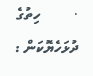·         ހިތުގެ ދުޅަހެޔޮކަން :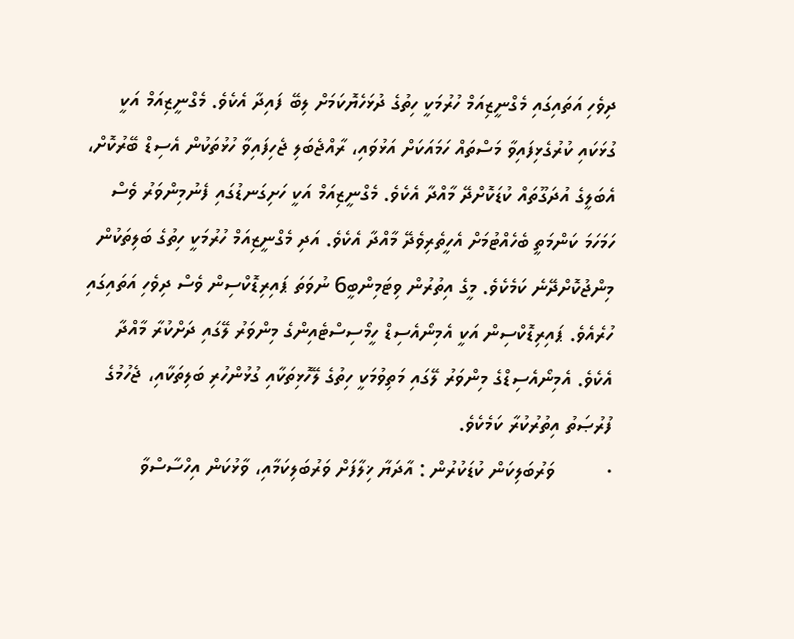ދިވެހި އަތައިގައި މެގްނީޒިއަމް ހުރުމަކީ ހިތުގެ ދުޅަހެޔޮކަމަށް ލިބޭ ފައިދާ އެކެވެ. މެގްނީޒިއަމް އަކީ ގުޅަކައި ކުރުގެޅިފައިވާ މަސްތައް ހަމައަކަށް އަޅުވައި، ރާއްޖެބަލި ޖެހިފައިވާ ހުޅުތަކުން އެސިޑް ބޭރުކޮށް، އެބަލީގެ އުދަގޫތައް ކުޑަކޮށްދޭ މާއްދާ އެކެވެ. މެގްނީޒިއަމް އަކީ ހަށިގަނޑުގައި ފެނުމިންވަރު ވެސް ހަމަހަމަ ކަންމަތީ ބެހެއްޓުމަށް އެހީތެރިވެދޭ މާއްދާ އެކެވެ. އަދި މެގްނީޒިއަމް ހުރުމަކީ ހިތުގެ ބަލިތަކުން މިންޖުކޮށްދޭނެ ކަމެކެވެ. މީގެ އިތުރުން ވިޓަމިންބީ6 ނުވަތަ ޕައިރިޑޮކްސިން ވެސް ދިވެހި އަތައިގައި ހުރެއެވެ. ޕައިރިޑޮކްސިން އަކީ އެމިނޯއެސިޑް ހީމޯސިސްޓެއިންގެ މިންވަރު ލޭގައި ދަށްކުރާ މާއްދާ އެކެވެ. އެމިނޯއެސިޑްގެ މިންވަރު ލޭގައި މަތިވުމަކީ ހިތުގެ ލޭހޮޅިތަކާއި ގުޅުންހުރި ބަލިތަކާއި، ޖެހުމުގެ ފުރުޞަތު އިތުރުކުރާ ކަމެކެވެ.
·         ވަރުބަލިކަން ކުޑަކުރުން : އާދަޔާ ޚިލާފަށް ވަރުބަލިކަމާއި، ވާޅުކަން އިހްސާސްވާ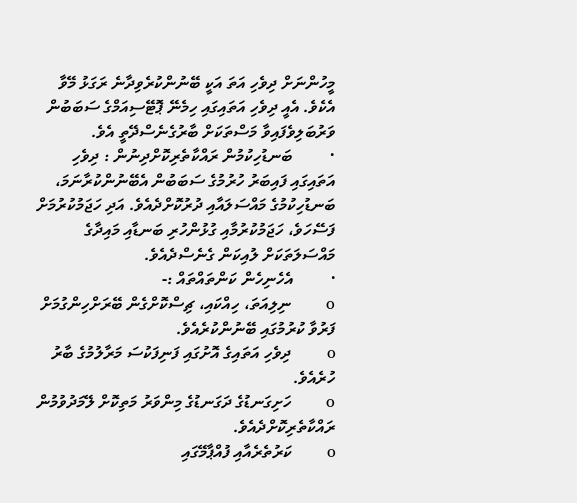މީހުންނަށް ދިވެހި އަތަ އަކީ ބޭނުންކުރެވިދާނެ ރަގަޅު މޭވާ އެކެވެ. އެއީ ދިވެހި އަތައިގައި ހިމެނޭ ޕޮޓޭސިއަމްގެ ސަބަބުން ވަރުބަލިވެފައިވާ މަސްތަކަށް ބާރުގެނެސްދޭތީ އެވެ.
·         ބަނޑުހިކުމުން ރައްކާތެރިކޮށްދިނުން : ދިވެހި އަތައިގައި ފައިބަރު ހުރުމުގެ ސަބަބުން އެބޭނުންކުރާނަމަ، ބަނޑުހިކުމުގެ މައްސަލައާއި ދުރުކޮށްދެއެވެ. އަދި ހަޖަމުކުރުމަށް ފަސޭހަވެ، ހަޖަމުކުރުމާއި ގުޅުންހުރި ބަނޑާއި މައިދާގެ މައްސަލަތަކަށް ލުއިކަން ގެނެސްދެއެވެ.
·         އެހެނިހެން ކަންތައްތައް :-
o       ނިލިއަތަ، ހިއްކައި، ޗިސްކޮށްގެން ބޭރަށްހިންގުމަށް ފަރުވާ ކުރުމުގައި ބޭނުންކުރެއެވެ.
o       ދިވެހި އަތައިގެ އޮށުގައި ފަނިފަކުސަ މަރާލުމުގެ ބާރު ހުރެއެވެ.
o       ހަށިގަނޑުގެ ދަގަނޑުގެ މިންވަރު މަތިކޮށް ލޭމަދުވުމުން ރައްކާތެރިކޮށްދެއެވެ.
o       ކަރުތެރެއާއި ފުއްޕާމޭގައި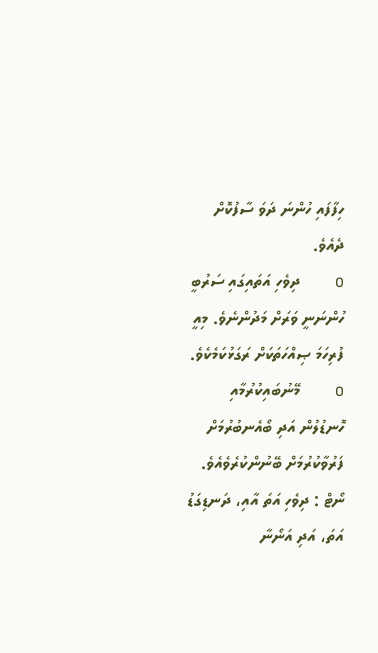ހިފާފައި ހުންނަ ދަވަ ސާފުކޮށް ދެއެވެ.
o       ދިވެހި އަތައިގައި ސަރުބީ ހުންނަނީ ވަރަށް މަދުންނެވެ. މިއީ ފުރިހަމަ ޞިއްހަތަކަށް ރަގަޅުކަމެކެވެ.
o       މޭނުބައިކުރުމާއި ހޮނޑުލުން އަދި ބޯއެނބުރުމަށް ފަރުވާކުރުމަށް ބޭނުންކުރެވެއެވެ.
ނޯޓް : ދިވެހި އަތަ އާއި، ދަނޑިގަޑު އަތަ، އަދި އަނޯނާ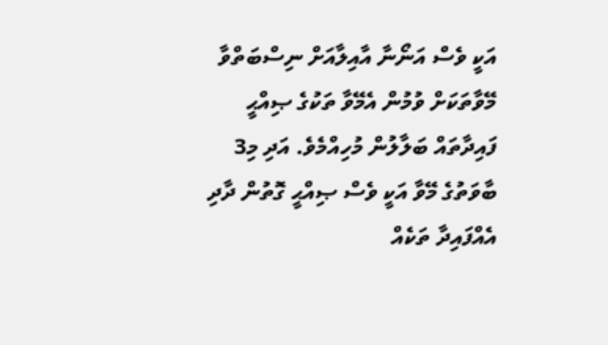އަކީ ވެސް އަނޯނާ އާއިލާއަށް ނިސްބަތްވާ މޭވާތަކަށް ވުމުން އެމޭވާ ތަކުގެ ޞިއްޙީ ފައިދާތައް ބަލާލުން މުހިއްމެވެ. އަދި މި3 ބާވަތުގެ މޭވާ އަކީ ވެސް ޞިއްޙީ ގޮތުން ދާދި އެއްފައިދާ ތަކެއް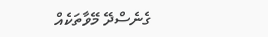ގެނެސްދޭ މޭވާތަކެއް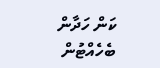ކަން ހަދާން ބެހެއްޓުން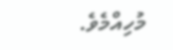މުހިއްމެވެ.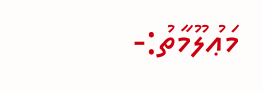މަޢުލޫމާތު:-